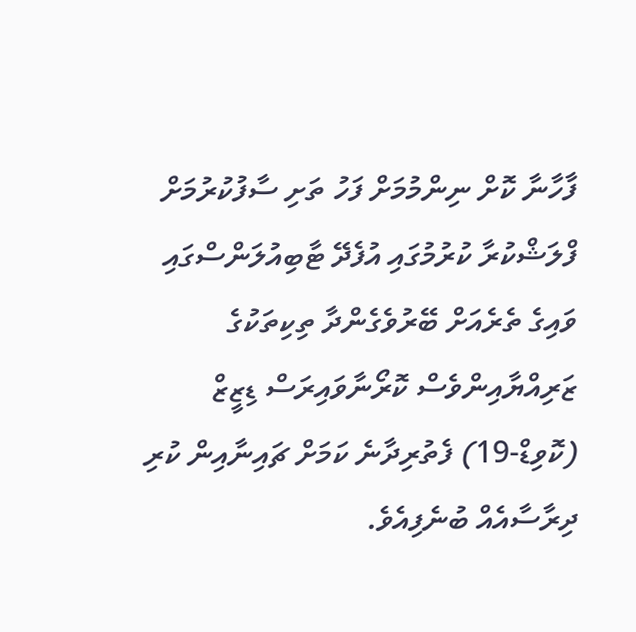ފާހާނާ ކޮށް ނިންމުމަށް ފަހު ތަށި ސާފުކުރުމަށް ފްލަޝްކުރާ ކުރުމުގައި އުފެދޭ ޓާބިއުލަންސްގައި ވައިގެ ތެރެއަށް ބޭރުވެގެންދާ ތިކިތަކުގެ ޒަރިއްޔާއިންވެސް ކޮރޯނާވައިރަސް ޑިޒީޒް (ކޮވިޑް-19) ފެތުރިދާނެ ކަމަށް ޗައިނާއިން ކުރި ދިރާސާއެއް ބުނެފިއެވެ.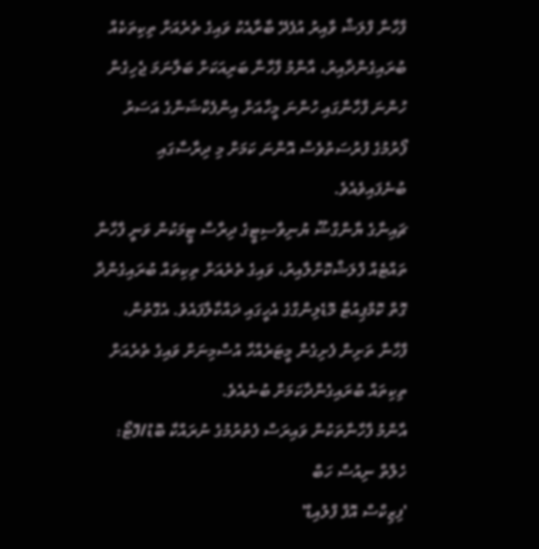ފާހާނާ ފްލަޝް ވާއިރު އުފެދޭ ބާރާއެކު ވައިގެ ތެރެއަށް ތިކިތަކެއް ބުރައިގެންދާއިރު، އާންމު ފާހާނާ ބަރިއަކަށް ބަލާނަމަ ޖެހިގެން ހުންނަ ފާހާނާގައި ހުންނަ މީހާއަށް އިންފެކްޝަންގެ އަސަރު ފޯރުމުގެ ފުރުސަތުވެސް އޮންނަ ކަމަށް މި ދިރާސާގައި ބުނެފައިވެއެވެ.
ޗައިނާގެ ޔާންގްޝޫ ޔުނިވާސިޓީގެ ދިރާސާ ޓީމަކުން ވަނީ ފާހާނާ ތައްޓެއް ފްލަޝްކޮށްލާއިރު، ވައިގެ ތެރެއަށް ތިކިތައް ބުރައިގެންދާ ގޮތް ކޮމްޕިއުޓާ މޮޑެލިންގްގެ އެހީގައި ދައްކާލާފައެވެ. އެގޮތުން، ފާހާނާ ތަށިން ފެށިގެން މީޓަރެއްހާ އުސްމިނަށް ވައިގެ ތެރެއަށް ތިކިތައް ބުރައިގެންދާކަމަށް ބުނެއެވެ.
އާންމު ފާހާނާތަކުން ވައިރަސް ފެތުރުމުގެ ނުރައްކާ ބޮޑު/ފޮޓޯ: ހެލްތް ނިއުސް ހަބް
'ފިޒިކްސް އޮފް ފްލުއިޑް'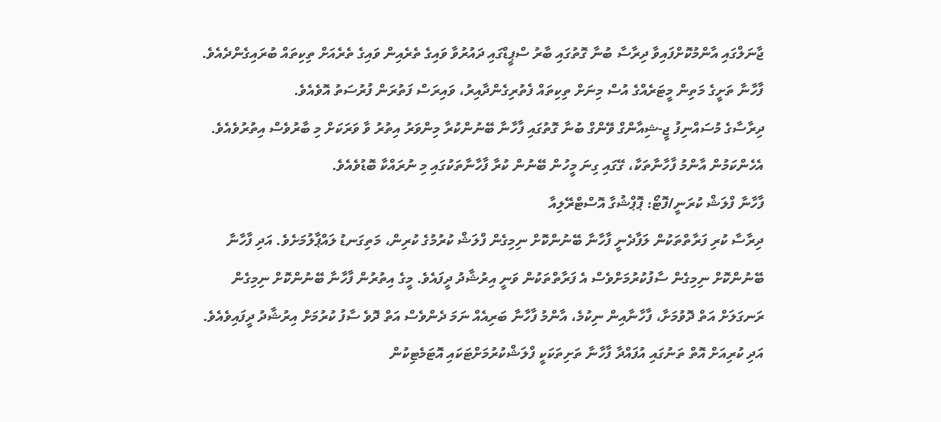ޖާނަލްގައި އާންމުކޮށްފައިވާ ދިރާސާ ބުނާ ގޮތުގައި ބާރު ސްޕީޑްގައި ދައުރުވާ ވައިގެ ތެރެއިން ވައިގެ ތެރެއަށް ތިކިތައް ބުރައިގެންދެއެވެ. ފާހާނާ ތަށީގެ މަތިން މީޓަރެއްގެ އުސް މިނަށް ތިކިތައް ފެތުރިގެންދާއިރު، ވައިރަސް ފަތުރަން ފުރުސަތު އޮވެއެވެ.
ދިރާސާގެ މުސައްނިފު ޖީ-ޝިއާންގް ވޭންގް ބުނާ ގޮތުގައި ފާހާނާ ބޭނުންކުރާ މިންވަރު އިތުރު ވާ ވަރަކަށް މި ބާރުވެސް އިތުރުވެއެވެ. އެހެންކަމުން އާންމު ފާހާނާތަކާ، ގޭގައި ގިނަ މީހުން ބޭނުން ކުރާ ފާހާނާތަކުގައި މި ނުރައްކާ ބޮޑުވެއެވެ.
ފާހާނާ ފްލަޝް ކުރަނީ/ފޮޓޯ: ޕޮޕްޝުގާ އޮސްޓްރޭލިއާ
ދިރާސާ ކުރި ފަރާތްތަކުން ލަފާދެނީ ފާހާނާ ބޭނުންކޮށް ނިމިގެން ފްލަޝް ކުރުމުގެ ކުރިން، މަތިގަނޑު ލައްޕާލުމަށެވެ. އަދި ފާހާނާ ބޭނުންކޮށް ނިމިގެން ސާފުކުރުމަށްވެސް އެ ފަރާތްތަކުން ވަނީ އިރުޝާދު ދީފައެވެ. މީގެ އިތުރުން ފާހާނާ ބޭނުންކޮށް ނިމިގެން ރަނގަލަށް އަތް ދޮވުމަށާ، ފާހާނާއިން ނިކުމެ، އާންމު ފާހާނާ ބަރިއެއް ނަމަ ދެންވެސް އަތް ދޮވެ ސާފު ކުރުމަށް އިރުޝާދު ދީފައިވެއެވެ. އަދި ކުރިއަށް އޮތް ތަނުގައި އުފައްދާ ފާހާނާ ތަށިތަކަކީ ފްލަޝްކުރުމަށްޓަކައި އޮޓަމެޓިކުން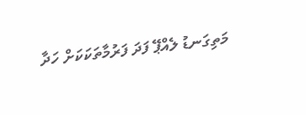މަތިގަނޑު ލެއްޕޭ ފަދަ ފަރުމާތަކަކަށް ހަދާ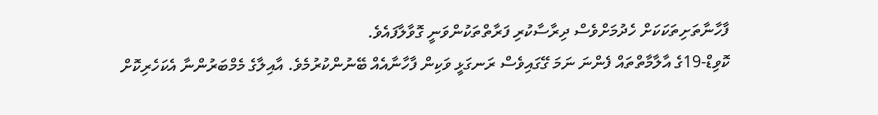ފާހާނާތަށިތަކަކަށް ހެދުމަށްވެސް ދިރާސާކުރި ފަރާތްތަކުންވަނީ ގޮވާލާފައެވެ.
ކޮވިޑް-19ގެ އާލާމާތްތައް ފެންނަ ނަމަ ގޭގައިވެސް ރަނގަޅީ ވަކިން ފާހާނާއެއް ބޭނުންކުރުމެވެ. އާއިލާގެ މެމްބަރުންނާ އެކަހެރިކޮށް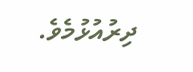ދިރުއުޅުމެވެ.